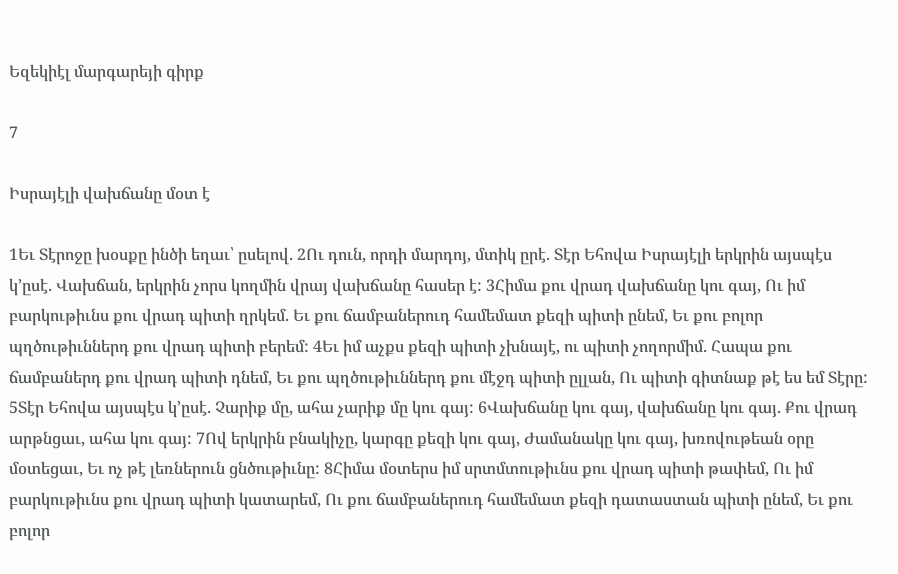Եզեկիէլ մարգարեյի գիրք

7

Իսրայէլի վախճանը մօտ է

1Եւ Տէրոջը խօսքը ինծի եղաւ՝ ըսելով. 2Ու դուն, որդի մարդոյ, մտիկ ըրէ. Տէր Եհովա Իսրայէլի երկրին այսպէս կ’ըսէ. Վախճան, երկրին չորս կողմին վրայ վախճանը հասեր է: 3Հիմա քու վրադ վախճանը կու գայ, Ու իմ բարկութիւնս քու վրադ պիտի ղրկեմ. Եւ քու ճամբաներուդ համեմատ քեզի պիտի ընեմ, Եւ քու բոլոր պղծութիւններդ քու վրադ պիտի բերեմ: 4Եւ իմ աչքս քեզի պիտի չխնայէ, ու պիտի չողորմիմ. Հապա քու ճամբաներդ քու վրադ պիտի դնեմ, Եւ քու պղծութիւններդ քու մէջդ պիտի ըլլան, Ու պիտի գիտնաք թէ ես եմ Տէրը: 5Տէր Եհովա այսպէս կ’ըսէ. Չարիք մը, ահա չարիք մը կու գայ: 6Վախճանը կու գայ, վախճանը կու գայ. Քու վրադ արթնցաւ, ահա կու գայ: 7Ով երկրին բնակիչը, կարգը քեզի կու գայ, Ժամանակը կու գայ, խռովութեան օրը մօտեցաւ, Եւ ոչ թէ լեռներուն ցնծութիւնը: 8Հիմա մօտերս իմ սրտմտութիւնս քու վրադ պիտի թափեմ, Ու իմ բարկութիւնս քու վրադ պիտի կատարեմ, Ու քու ճամբաներուդ համեմատ քեզի դատաստան պիտի ընեմ, Եւ քու բոլոր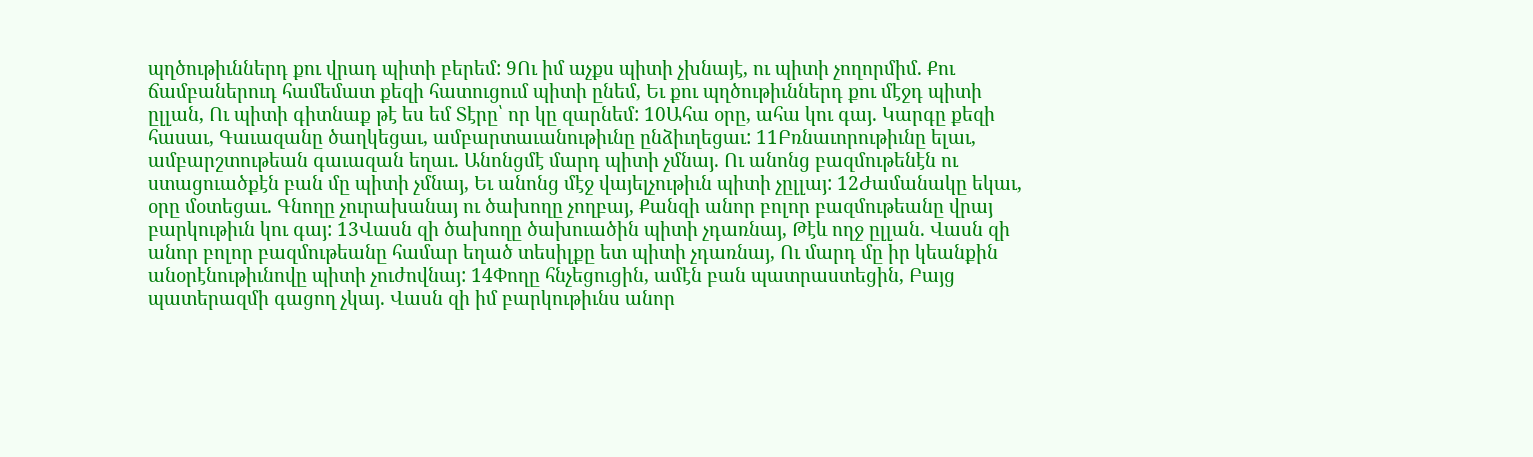պղծութիւններդ քու վրադ պիտի բերեմ: 9Ու իմ աչքս պիտի չխնայէ, ու պիտի չողորմիմ. Քու ճամբաներուդ համեմատ քեզի հատուցում պիտի ընեմ, Եւ քու պղծութիւններդ քու մէջդ պիտի ըլլան, Ու պիտի գիտնաք թէ ես եմ Տէրը՝ որ կը զարնեմ: 10Ահա օրը, ահա կու գայ. Կարգը քեզի հասաւ, Գաւազանը ծաղկեցաւ, ամբարտաւանութիւնը ընձիւղեցաւ: 11Բռնաւորութիւնը ելաւ, ամբարշտութեան գաւազան եղաւ. Անոնցմէ մարդ պիտի չմնայ. Ու անոնց բազմութենէն ու ստացուածքէն բան մը պիտի չմնայ, Եւ անոնց մէջ վայելչութիւն պիտի չըլլայ: 12Ժամանակը եկաւ, օրը մօտեցաւ. Գնողը չուրախանայ ու ծախողը չողբայ, Քանզի անոր բոլոր բազմութեանը վրայ բարկութիւն կու գայ: 13Վասն զի ծախողը ծախուածին պիտի չդառնայ, Թէև ողջ ըլլան. Վասն զի անոր բոլոր բազմութեանը համար եղած տեսիլքը ետ պիտի չդառնայ, Ու մարդ մը իր կեանքին անօրէնութիւնովը պիտի չուժովնայ: 14Փողը հնչեցուցին, ամէն բան պատրաստեցին, Բայց պատերազմի գացող չկայ. Վասն զի իմ բարկութիւնս անոր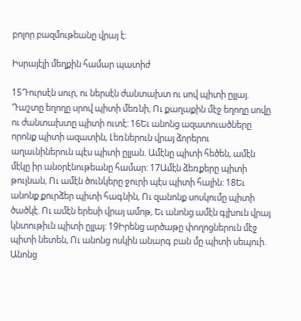բոլոր բազմութեանը վրայ է:

Իսրայէլի մեղքին համար պատիժ

15Դուրսէն սուր, ու ներսէն ժանտախտ ու սով պիտի ըլլայ. Դաշտը եղողը սրով պիտի մեռնի, Ու քաղաքին մէջ եղողը սովը ու ժանտախտը պիտի ուտէ: 16Եւ անոնց ազատուածները որոնք պիտի ազատին, Լեռներուն վրայ ձորերու աղաւնիներուն պէս պիտի ըլլան. Ամէնը պիտի հեծեն, ամէն մէկը իր անօրէնութեանը համար: 17Ամէն ձեռքերը պիտի թուլնան, Ու ամէն ծունկերը ջուրի պէս պիտի հալին: 18Եւ անոնք քուրձեր պիտի հագնին, Ու զանոնք սոսկումը պիտի ծածկէ. Ու ամէն երեսի վրայ ամոթ, Եւ անոնց ամէն գլխուն վրայ կնտութիւն պիտի ըլլայ: 19Իրենց արծաթը փողոցներուն մէջ պիտի նետեն, Ու անոնց ոսկին անարգ բան մը պիտի սեպուի. Անոնց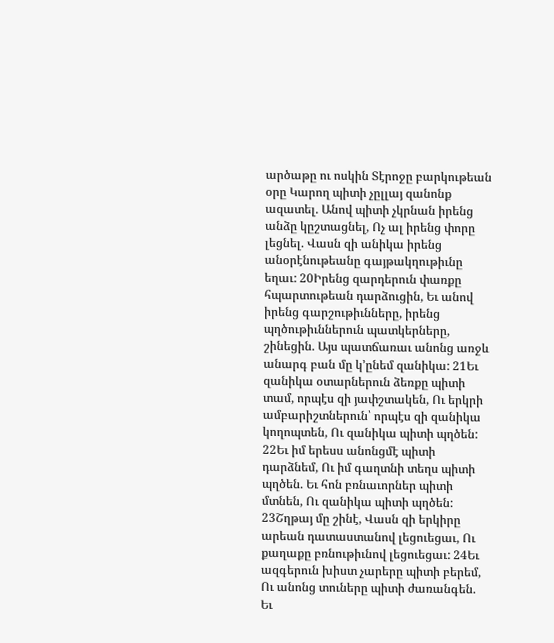արծաթը ու ոսկին Տէրոջը բարկութեան օրը Կարող պիտի չըլլայ զանոնք ազատել. Անով պիտի չկրնան իրենց անձը կըշտացնել, Ոչ ալ իրենց փորը լեցնել. Վասն զի անիկա իրենց անօրէնութեանը գայթակղութիւնը եղաւ: 20Իրենց զարդերուն փառքը հպարտութեան դարձուցին, Եւ անով իրենց գարշութիւնները, իրենց պղծութիւններուն պատկերները, շինեցին. Այս պատճառաւ անոնց առջև անարգ բան մը կ’ընեմ զանիկա: 21Եւ զանիկա օտարներուն ձեռքը պիտի տամ, որպէս զի յափշտակեն, Ու երկրի ամբարիշտներուն՝ որպէս զի զանիկա կողոպտեն, Ու զանիկա պիտի պղծեն: 22Եւ իմ երեսս անոնցմէ պիտի դարձնեմ, Ու իմ գաղտնի տեղս պիտի պղծեն. Եւ հոն բռնաւորներ պիտի մտնեն, Ու զանիկա պիտի պղծեն: 23Շղթայ մը շինէ, Վասն զի երկիրը արեան դատաստանով լեցուեցաւ, Ու քաղաքը բռնութիւնով լեցուեցաւ: 24Եւ ազգերուն խիստ չարերը պիտի բերեմ, Ու անոնց տուները պիտի ժառանգեն. Եւ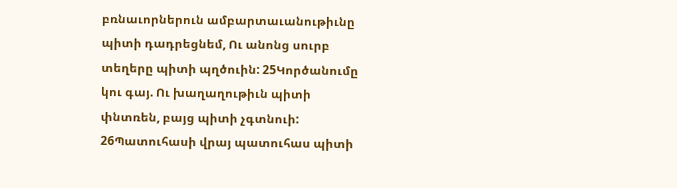բռնաւորներուն ամբարտաւանութիւնը պիտի դադրեցնեմ, Ու անոնց սուրբ տեղերը պիտի պղծուին: 25Կործանումը կու գայ. Ու խաղաղութիւն պիտի փնտռեն, բայց պիտի չգտնուի: 26Պատուհասի վրայ պատուհաս պիտի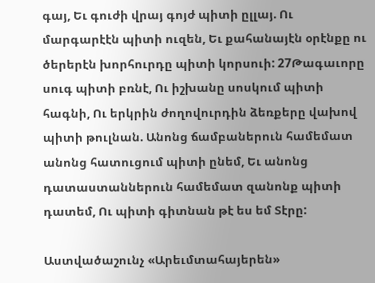գայ, Եւ գուժի վրայ գոյժ պիտի ըլլայ. Ու մարգարէէն պիտի ուզեն, Եւ քահանայէն օրէնքը ու ծերերէն խորհուրդը պիտի կորսուի: 27Թագաւորը սուգ պիտի բռնէ, Ու իշխանը սոսկում պիտի հագնի, Ու երկրին ժողովուրդին ձեռքերը վախով պիտի թուլնան. Անոնց ճամբաներուն համեմատ անոնց հատուցում պիտի ընեմ, Եւ անոնց դատաստաններուն համեմատ զանոնք պիտի դատեմ, Ու պիտի գիտնան թէ ես եմ Տէրը:

Աստվածաշունչ «Արեւմտահայերեն»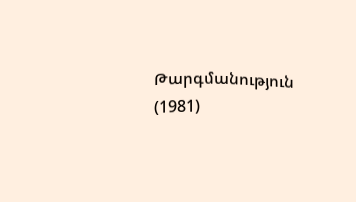Թարգմանություն (1981)